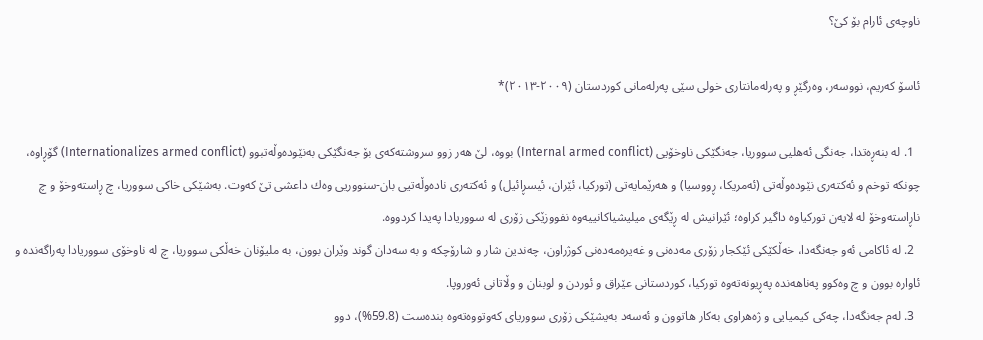ناوچه‌ى ئارام بۆ كێ؟

ئاسۆ كه‌ريم، نووسەر، وەرگێڕ و پەرلەمانتارى خولى سێى پەرلەمانى کوردستان (٢٠٠٩-٢٠١٣)*

  1. له‌ بنه‌ڕه‌تدا، جه‌نگی ئه‌هليى سووريا، جه‌نگێكى ناوخۆيى (Internal armed conflict) بووه‌، لێ هه‌ر زوو سروشته‌كه‌ى بۆ جه‌نگێكى به‌نێوده‌وڵه‌تبوو (Internationalizes armed conflict) گۆڕاوه‌، چونكه‌ توخم و ئه‌كته‌رى نێوده‌وڵه‌تى (ئه‌مريكا، ڕووسيا) و هه‌رێمايه‌تى (توركيا، ئێران، ئيسڕائيل) و ئه‌كته‌رى ناده‌وڵه‌تیى بان-سنووریى وه‌ك داعشی تێ كه‌وت. به‌شێكى خاكى سووريا، چ ڕاسته‌وخۆ و چ ناڕاسته‌وخۆ له‌ لايه‌ن توركياوه‌ داگير كراوه‌؛ ئێرانيش له‌ ڕێگه‌ى ميليشياكانييه‌وه‌ نفووزێكى زۆرى له‌ سووريادا په‌يدا كردووه‌.
  2. له‌ ئاكامى ئه‌و جه‌نگه‌دا، خه‌ڵكێكى ئێكجار زۆرى مه‌ده‌نى و غه‌يره‌مه‌ده‌نى كوژراون، چه‌ندين شار و شارۆچكه ‌و به ‌سه‌دان گوند وێران بوون، به‌ مليۆنان خه‌ڵكى سووريا، چ له‌ ناوخۆى سووريادا په‌راگه‌نده ‌و ئاواره‌ بوون و چ وه‌كوو په‌ناهه‌نده‌ په‌ڕيونه‌ته‌وه‌ توركيا، كوردستانى عێراق و ئوردن و لوبنان و وڵاتانى ئه‌وروپا.
  3. له‌م جه‌نگه‌دا، چه‌كى كيميايى و ژه‌هراوى به‌كار هاتوون و ئه‌سه‌د به‌یشێكى زۆرى سوورياى كه‌وتووه‌ته‌وه‌ بنده‌ست (59.8%)، دوو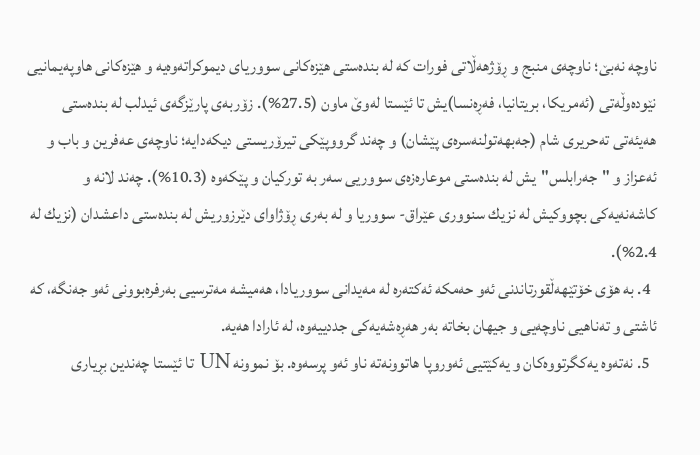ناوچه‌ نه‌بێ؛ ناوچه‌ى منبج و ڕۆژهه‌ڵاتى فورات كه‌ له‌ بنده‌ستى هێزه‌كانى سوورياى ديموكراته‌وه‌يه‌ و هێزه‌كانى هاوپه‌يمانيى نێوده‌وڵه‌تى (ئه‌مريكا، بريتانيا، فه‌ڕه‌نسا)یش تا ئێستا له‌وێ ماون (27.5%). زۆربه‌ى پارێزگه‌ى ئيدلب له‌ بنده‌ستى هه‌يئه‌تى ته‌حريرى شام (جه‌بهه‌تولنه‌سره‌ى پێشان‌) و چه‌ند گرووپێكى تيرۆريستى ديكه‌دايه‌‌؛ ناوچه‌ى عه‌فرين و باب و ئه‌عزاز و "جه‌رابلس"یش له‌ بنده‌ستى موعاره‌زه‌ى سووريى سه‌ر به‌ توركيان و پێكه‌وه‌ (10.3%). چه‌ند لانه‌ و كاشه‌نه‌يه‌كى بچووكيش له‌ نزيك سنوورى عێراق- سووريا و له‌ به‌رى ڕۆژاواى دێرزوريش له‌ بنده‌ستى داعشدان (نزيك له‌ 2.4%).
  4. به‌ هۆى خۆتێهه‌ڵقورتاندنی ئه‌و حه‌مكه‌ ئه‌كته‌ره‌ له‌ مه‌يدانى سووريادا، هه‌ميشه‌ مه‌ترسيى به‌رفره‌بوونى ئه‌و جه‌نگه‌، كه‌ ئاشتى و ته‌ناهيى ناوچه‌يى و جيهان بخاته‌ به‌ر هه‌ڕه‌شه‌يه‌كى جددييه‌وه‌، له‌ ئارادا هه‌يه‌.
  5. نه‌ته‌وه‌ يه‌كگرتووه‌كان و يه‌كێتيى ئه‌وروپا هاتوونه‌ته‌ ناو ئه‌و پرسه‌وه‌. بۆ نموونه‌‌ UN تا ئێستا چه‌ندين بڕيارى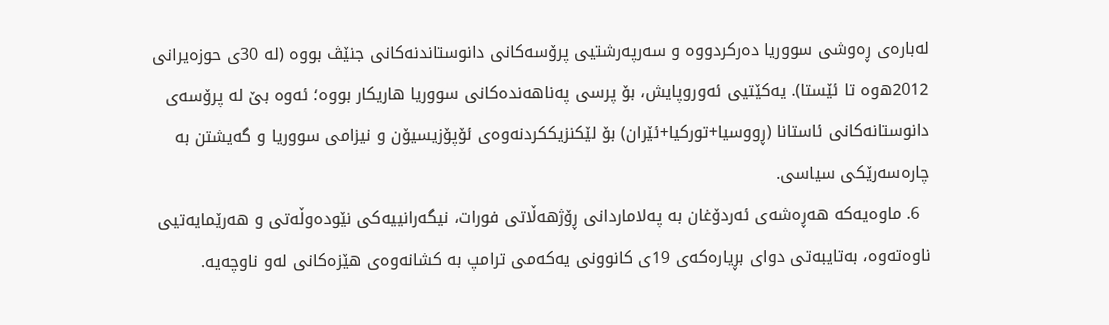له‌باره‌ى ڕه‌وشى سووريا ده‌ركردووه‌ و سه‌رپه‌رشتیى پرۆسه‌كانى دانوستاندنه‌كانى جنێڤ بووه (له‌ 30ى حوزه‌يرانى 2012ه‌وه‌ تا ئێستا). يه‌كێتيى ئه‌وروپایش، بۆ پرسى په‌ناهه‌نده‌كانى سووريا هاريكار بووه‌؛ ئه‌وه‌ بێ له‌ پرۆسه‌ى دانوستانه‌كانى ئاستانا (ڕووسيا+توركيا+ئێران) بۆ لێكنزيككردنه‌وه‌ى ئۆپۆزيسيۆن و نيزامى سووريا و گه‌يشتن به‌ چاره‌سه‌رێكى سياسى.
  6. ماوه‌يه‌كه‌ هه‌ڕه‌شه‌ى ئه‌ردۆغان به‌ په‌لاماردانى ڕۆژهه‌ڵاتى فورات، نيگه‌رانييه‌كى نێوده‌وڵه‌تى و هه‌رێمايه‌تیى ناوه‌ته‌وه‌، به‌تايبه‌تى دواى بڕياره‌كه‌ى 19ى كانوونى يه‌كه‌مى ترامپ به‌ كشانه‌وه‌ى هێزه‌كانى له‌و ناوچه‌يه‌.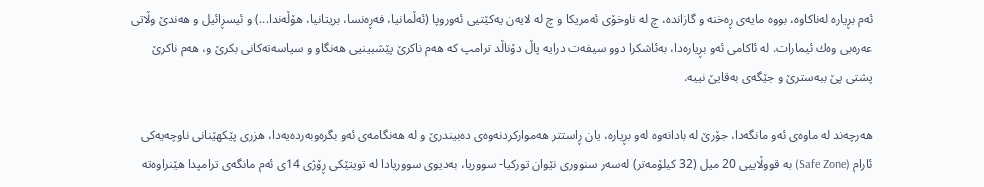ئه‌م بڕياره‌ له‌ناكاوه‌، بووه‌ مايه‌ى ڕه‌خنه‌ و گازانده،‌ چ له‌ ناوخۆى ئه‌مريكا و چ له‌ لايه‌ن يه‌كێتيى ئه‌وروپا (ئه‌ڵمانيا، فه‌ڕه‌نسا، بريتانيا، هۆڵه‌ندا...) و ئيسڕائيل و هه‌ندێ وڵاتى عه‌ره‌بى وه‌ك ئيمارات. له‌ ئاكامى ئه‌و بڕياره‌دا، به‌ئاشكرا دوو سيفه‌ت درايه‌ پاڵ دۆناڵد ترامپ كه‌ هه‌م ناكرێ پێشبينیى هه‌نگاو و سياسه‌ته‌كانى بكرێ و، هه‌م ناكرێ پشتى پێ ببه‌سترێ و جێگه‌ى به‌قايێ نييه‌.

هه‌رچه‌ند له‌ ماوه‌ى ئه‌و مانگه‌دا، جۆرێ له‌ بادانه‌وه‌ له‌و بڕياره‌، يان ڕاستتر هه‌مواركردنه‌وه‌ى ده‌بيندرێ و له‌ هه‌نگامه‌ى ئه‌و بگره‌وبه‌رده‌يه‌دا، هزرى پێكهێنانى ناوچه‌يه‌كى ئارام (Safe Zone) به‌ قووڵايیى 20 ميل (32 كيلۆمه‌تر) له‌سه‌ر سنوورى نێوان توركيا- سووريا، به‌ديوى سووريادا له‌ تويتێكى ڕۆژى 14ى ئه‌م مانگه‌ى ترامپدا هێنراوه‌ته‌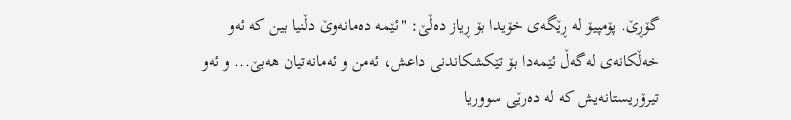گۆڕێ. پۆمپيۆ له‌ ڕێگه‌ى خۆيدا بۆ ڕياز ده‌ڵێ: "ئێمه‌ ده‌مانه‌وێ دڵنيا بين كه‌ ئه‌و خه‌ڵكانه‌ى له‌گه‌ڵ ئێمه‌دا بۆ تێكشكاندنى داعش، ئه‌من و ئه‌مانه‌تيان هه‌بێ... و ئه‌و تيرۆريستانه‌یش كه‌ له‌ ده‌رێى سووريا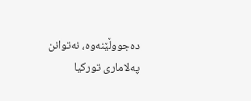ده‌جووڵێنه‌وه،‌ نه‌توانن په‌لامارى توركيا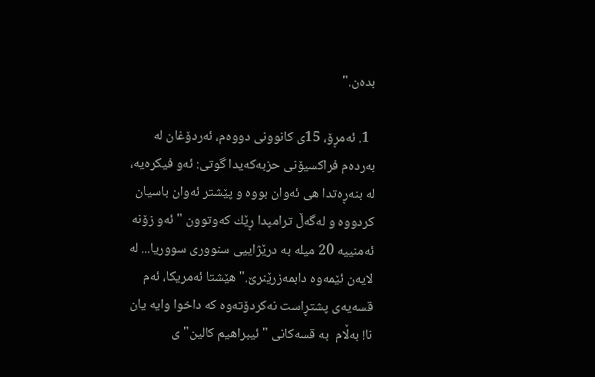بده‌ن."

  1. ئه‌مڕۆ، 15ى كانوونى دووه‌م، ئه‌ردۆغان له‌ به‌رده‌م فراكسيۆنى حزبه‌كه‌يدا گوتى: ئه‌و فيكره‌يه‌، له‌ بنه‌ڕه‌تدا هى ئه‌وان بووه‌ و پێشتر ئه‌وان باسيان كردووه‌ و له‌گه‌ڵ ترامپدا ڕێك كه‌وتوون "ئه‌و زۆنه‌ ئه‌منييه‌ 20 ميله‌ به ‌درێژايیى سنوورى سووريا... له‌ لايه‌ن ئێمه‌وه‌ دابمه‌زرێنرێ." هێشتا ئه‌مريكا، ئه‌م قسه‌يه‌ى پشتڕاست نه‌كردۆته‌وه‌ كه‌ داخوا وايه‌ يان نا! به‌ڵام  به‌ قسه‌كانى "ئيبراهيم كالين"ى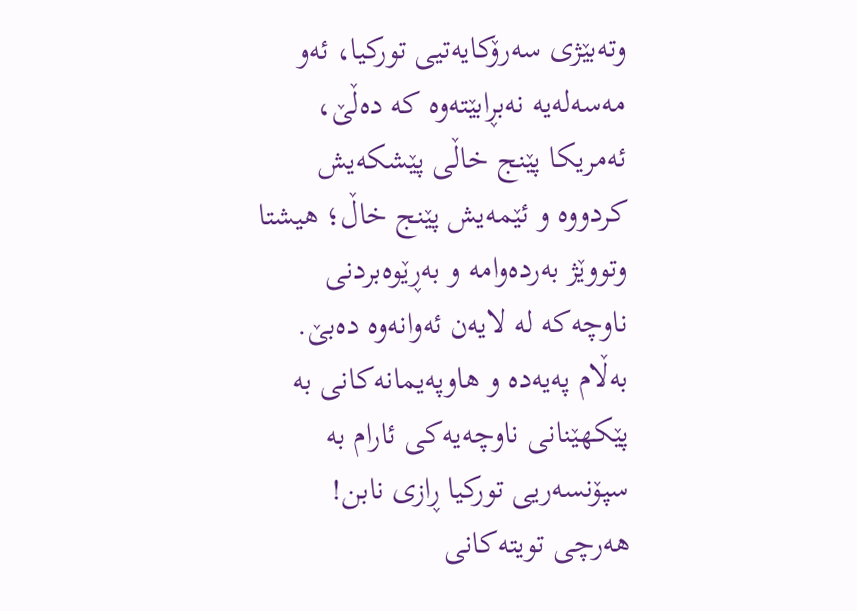وته‌بێژى سه‌رۆكايه‌تیى توركيا، ئه‌و مه‌سه‌له‌يه‌ نه‌بڕابێته‌وه‌ كه‌ ده‌ڵێ، ئه‌مريكا پێنج خاڵى پێشكه‌یش كردووه‌ و ئێمه‌یش پێنج خاڵ؛ هيشتا وتووێژ به‌رده‌وامه‌ و به‌ڕێوه‌بردنى ناوچه‌كه‌ له‌ لايه‌ن ئه‌وانه‌وه‌ ده‌بێ. به‌ڵام په‌يه‌ده‌ و هاوپه‌يمانه‌كانى به پێكهێنانى ناوچه‌يه‌كى ئارام به‌ سپۆنسه‌ريى توركيا ڕازى نابن! هه‌رچى تويته‌كانى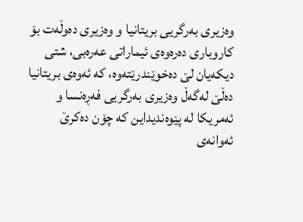وه‌زيرى به‌رگريى بريتانيا و وه‌زيرى ده‌وڵه‌ت بۆ كاروبارى ده‌ره‌وه‌ى ئيماراتى عه‌ره‌بى، شتى ديكه‌يان لێ ده‌خوێندرێته‌وه‌، كه‌ ئه‌وه‌ى بريتانيا ده‌ڵێ له‌گه‌ڵ وه‌زيرى به‌رگريى فه‌ڕه‌نسا و ئه‌مريكا له‌ پێوه‌نديداين كه‌ چۆن ده‌كرێ ئه‌وانه‌ى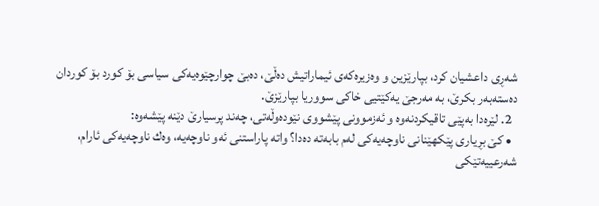شه‌ڕى داعشيان كرد، بپارێزين و وه‌زيره‌كه‌ى ئيماراتيش ده‌ڵێ، ده‌بێ چوارچێوه‌يه‌كى سياسى بۆ كورد بۆ كوردان ده‌سته‌به‌ر بكرێ، به ‌مه‌رجێ يه‌كێتيى خاكى سووريا بپارێزێ.
  2. لێره‌دا به‌پێى تاقيكردنه‌وه‌ و ئه‌زموونى پێشووى نێوده‌وڵه‌تى، چه‌ند پرسيارێ دێنه‌ پێشه‌وه‌:
  • كێ بڕيارى پێكهێنانى ناوچه‌يه‌كى له‌م بابه‌ته‌ ده‌دا؟ واته‌ پاراستنى ئه‌و ناوچه‌يه، وه‌ك ناوچه‌يه‌كى ئارام،‌ شه‌رعيیه‌تێكى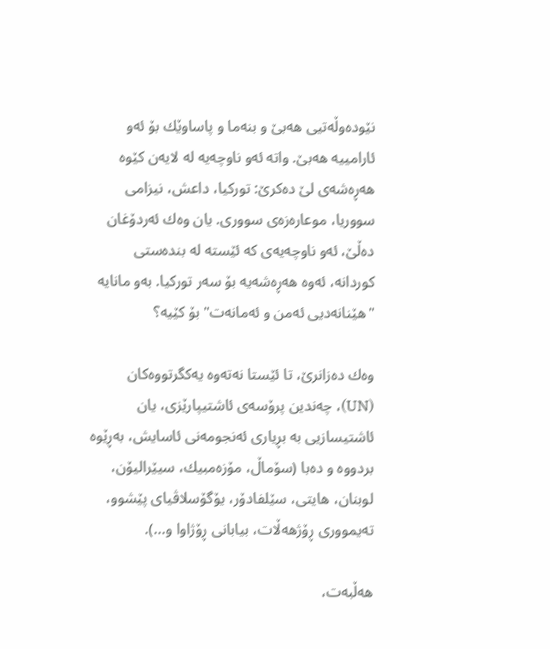نێوده‌وڵه‌تیى هه‌بێ و بنه‌ما و پاساوێك بۆ ئه‌و ئارامييه‌ هه‌بێ. واته‌ ئه‌و ناوچه‌يه‌ له‌ لايه‌ن كێوه‌ هه‌ڕه‌شه‌ى لێ ده‌كرێ: توركيا، داعش، نيزامى سووريا، موعاره‌زه‌ى سوورى. يان وه‌ك ئه‌ردۆغان ده‌ڵێ، ئه‌و ناوچه‌يه‌ى كه‌ ئێسته‌ له‌ بنده‌ستى كوردانه‌، ئه‌وه‌ هه‌ڕه‌شه‌يه‌ بۆ سه‌ر توركيا. به‌و مانايه‌ "هێنانه‌دیى ئه‌من و ئه‌مانه‌ت" بۆ كێيه‌؟

وه‌ك ده‌زانرێ، تا ئێستا نه‌ته‌وه‌ يه‌كگرتووه‌كان (UN)، چه‌ندين پرۆسه‌ى ئاشتيپارێزى، يان ئاشتيسازیی به‌ بڕيارى ئه‌نجومه‌نى ئاسايش، به‌ڕێوه‌ بردووه‌ و ده‌با (سۆماڵ، مۆزه‌مبيك، سیێرالیۆن، لوبنان، هايتى، سێلفادۆر، يۆگۆسلاڤياى پێشوو، ته‌يموورى ڕۆژهه‌ڵات، بيابانى ڕۆژاوا و...).

هه‌ڵبه‌ت،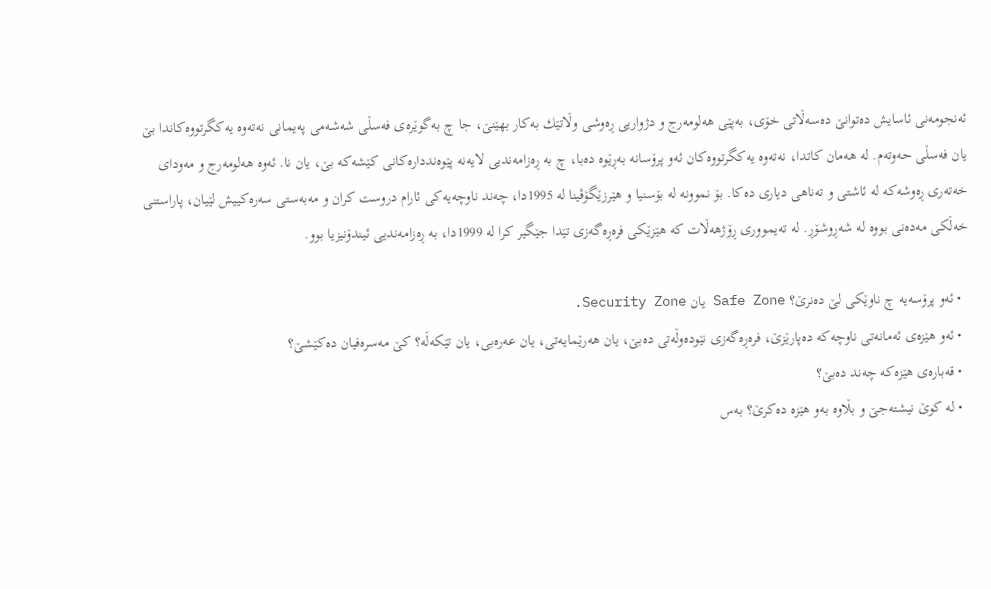ئه‌نجومه‌نى ئاسايش ده‌توانێ ده‌سه‌ڵاتى خۆى، به‌پێى هه‌لومه‌رج و دژواریى ڕه‌وشى وڵاتێك به‌كار بهێنێ، جا چ به‌گوێره‌ی فه‌سڵى شه‌شه‌مى په‌يمانى نه‌ته‌وه‌ يه‌كگرتووه‌كاندا بێ يان فه‌سڵى حه‌وته‌م. له‌ هه‌مان كاتدا، نه‌ته‌وه‌ يه‌كگرتووه‌كان ئه‌و پرۆسانه‌ به‌ڕێوه‌ ده‌با، چ به‌ ڕه‌زامه‌نديى لايه‌نه‌ پێوه‌ندداره‌كانى كێشه‌كه‌ بێ، يان نا. ئه‌وه‌ هه‌لومه‌رج و مه‌وداى خه‌ته‌رى ڕه‌وشه‌كه‌ له‌ ئاشتى و ته‌ناهى ديارى ده‌كا. بۆ نموونه‌ له‌ بۆسنيا و هێرزێگۆڤينا له‌ 1995دا، چه‌ند ناوچه‌يه‌كى ئارام دروست كران و مه‌به‌ستى سه‌ره‌كيیش لێيان، پاراستنى خه‌ڵكى مه‌ده‌نى بووه‌‌ له‌ شه‌ڕوشۆڕ. له‌ ته‌يموورى ڕۆژهه‌ڵات كه‌ هێزێكى فره‌ڕه‌گه‌زى تێدا جێگير كرا له‌ 1999دا، به‌ ڕه‌زامه‌نديى ئیندۆنیزیا بوو.

  • ئه‌و پرۆسه‌يه‌ چ ناوێكى لێ ده‌نرێ؟ Safe Zone يان Security Zone.
  • ئه‌و هێزه‌ى ئه‌مانه‌تى ناوچه‌كه‌ ده‌پارێزێ، فره‌ڕه‌گه‌زى نێوده‌وڵه‌تى ده‌بێ، يان هه‌رێمايه‌تى، يان عه‌ره‌بى، يان تێكه‌ڵه؟ كێ مه‌سره‌فيان ده‌كێشێ؟
  • قه‌باره‌ى هێزه‌كه‌ چه‌ند ده‌بێ؟
  • له‌ كوێ نيشته‌جێ و بڵاوه‌ به‌و هێزه‌ ده‌كرێ؟ به‌س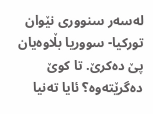له‌سه‌ر سنوورى نێوان توركيا- سووريا بڵاوه‌يان پێ ده‌كرێ. تا كوێ ده‌گرێته‌وه‌؟ ئايا ته‌نيا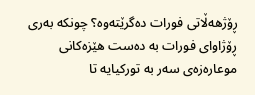ڕۆژهه‌ڵاتى فورات ده‌گرێته‌وه‌؟ چونكه‌ به‌رى ڕۆژاواى فورات به‌ ده‌ست هێزه‌كانى موعاره‌زه‌ى سه‌ر به‌ توركيايه‌ تا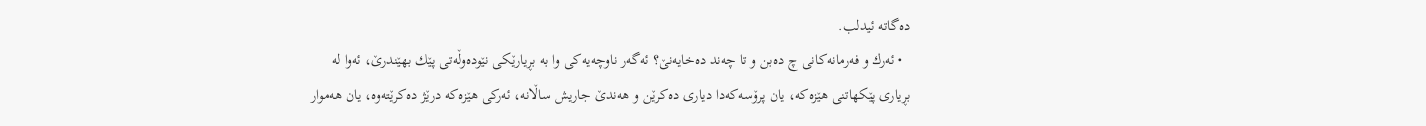ده‌گاته‌ ئيدلب.
  • ئه‌رك و فه‌رمانه‌كانى چ ده‌بن و تا چه‌ند ده‌خايه‌نێ؟ ئه‌گه‌ر ناوچه‌يه‌كى وا به‌ بڕيارێكى نێوده‌وڵه‌تى پێك بهێندرێ، ئه‌وا له‌ بڕيارى پێكهاتنى هێزه‌كه‌، يان پرۆسه‌كه‌دا ديارى ده‌كرێن و هه‌ندێ جاريش ساڵانه‌، ئه‌ركى هێزه‌كه‌ درێژ ده‌كرێته‌وه، يان هه‌موار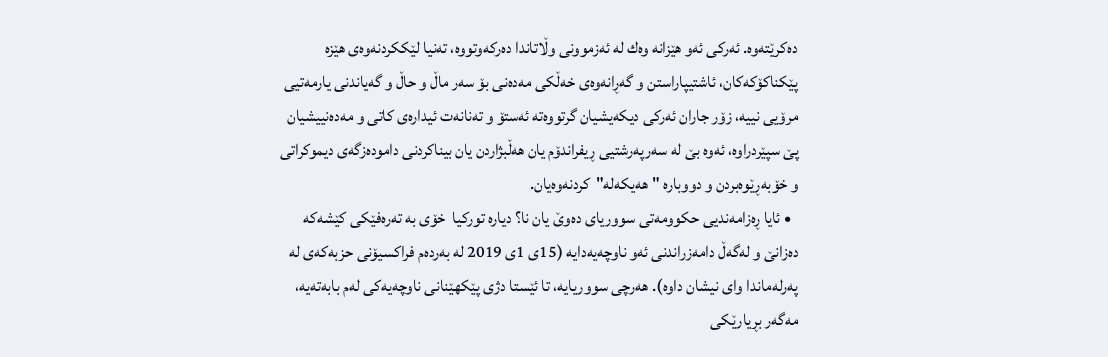ده‌كرێته‌وه‌‌. ئه‌ركى ئه‌و هێزانه‌ وه‌ك له‌ ئه‌زموونى وڵاتاندا ده‌ركه‌وتووه‌، ته‌نيا لێككردنه‌وه‌ى هێزه‌ پێكناكۆكه‌كان، ئاشتيپاراستن و گه‌ڕانه‌وه‌ى خه‌ڵكى مه‌ده‌نى بۆ سه‌ر ماڵ و حاڵ و گه‌ياندنى يارمه‌تیى مرۆيى نييه‌، زۆر جاران ئه‌ركى ديكه‌یشيان گرتووه‌ته‌ ئه‌ستۆ و ته‌نانه‌ت ئيداره‌ى كاتى و مه‌ده‌نيیشيان پێ سپێردراوه‌‌، ئه‌وه‌ بێ له ‌سه‌رپه‌رشتیى ڕيفراندۆم يان هه‌ڵبژاردن يان بيناكردنى داموده‌زگه‌ى ديموكراتى و خۆبه‌ڕێوه‌بردن و دووباره‌ "هه‌يكه‌له‌"كردنه‌وه‌يان.
  • ئايا ڕه‌زامه‌نديى حكوومه‌تى سوورياى ده‌وێ يان نا؟‌ دياره‌ توركيا  خۆى به‌ ته‌ره‌فێكى كێشه‌كه‌ ده‌زانێ و له‌گه‌ڵ دامه‌زراندنى ئه‌و ناوچه‌يه‌دایه‌ (15ى 1ى 2019 له‌ به‌رده‌م فراكسيۆنى حزبه‌كه‌ى له‌ پەرله‌ماندا واى نيشان داوه‌). هه‌رچى سووريايه‌، تا ئێستا دژى پێكهێنانى ناوچه‌يه‌كى له‌م بابه‌ته‌يه‌، مه‌گه‌ر بڕيارێكى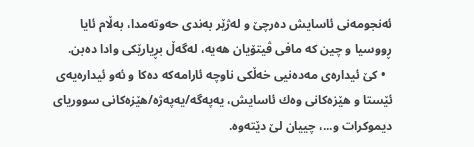ئه‌نجومه‌نى ئاسايش ده‌رچێ و له‌ژێر به‌ندى حه‌وته‌مدا، به‌ڵام ئايا ڕووسيا و چين كه‌ مافى ڤيتۆيان هه‌يه‌، له‌گه‌ڵ بڕيارێكى وادا ده‌بن.
  • كێ ئيداره‌ى مه‌ده‌نيى خه‌ڵكى ناوچه‌ ئارامه‌كه‌ ده‌كا و ئه‌و ئيداره‌يه‌ى ئێستا و هێزه‌كانى وه‌ك ئاسايش، يه‌په‌گه‌/يه‌په‌ژه‌/هێزه‌كانى سوورياى ديموكرات و...، چيیان لێ دێته‌وه‌.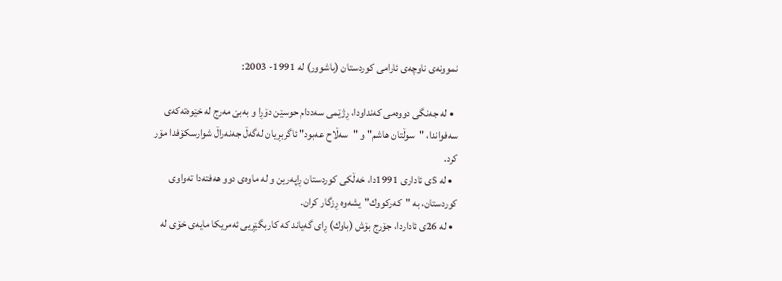نموونه‌ى ناوچه‌ى ئارامى كوردستان (باشوور) له‌ 1991- 2003:

  • له‌ جه‌نگى دووه‌مى كه‌نداودا، ڕژێمى سه‌ددام حوسێن دۆڕا و به‌بێ مه‌رج له‌ خێوه‌ته‌كه‌ى سه‌فواندا، "سوڵتان هاشم" و "سه‌ڵاح عه‌بود" ئاگربڕيان له‌گه‌ڵ جه‌نه‌راڵ شوارسكۆفدا مۆر كرد.
  • له‌ 5ى ئادارى 1991دا، خه‌ڵكى كوردستان ڕاپه‌رين و له‌ ماوه‌ى دوو هه‌فته‌دا ته‌واوى كوردستان، به‌ "كه‌ركووك"یشه‌وه‌ ڕزگار كران.
  • له‌ 26ى ئاداردا، جۆرج بۆش (باوك) ڕای گه‌ياند كه‌ كاربگێڕیى ئه‌مريكا مايه‌ى خۆى له‌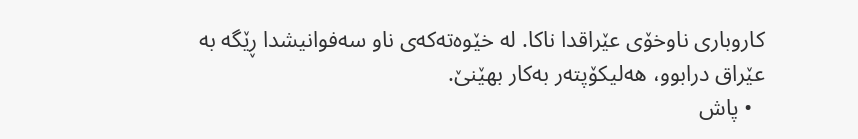كاروبارى ناوخۆى عێراقدا ناكا. له‌ خێوه‌ته‌كه‌ى ناو سه‌فوانیشدا ڕێگه‌ به‌ عێراق درابوو، هه‌ليكۆپته‌ر به‌كار بهێنێ.
  • پاش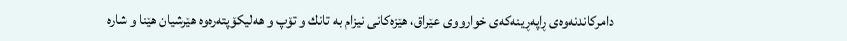دامركاندنه‌وه‌ى ڕاپه‌ڕينه‌كه‌ى خوارووى عێراق، هێزه‌كانى نيزام به‌ تانك و تۆپ و هه‌ليكۆپته‌ره‌وه‌ هێرشيان هێنا و شاره‌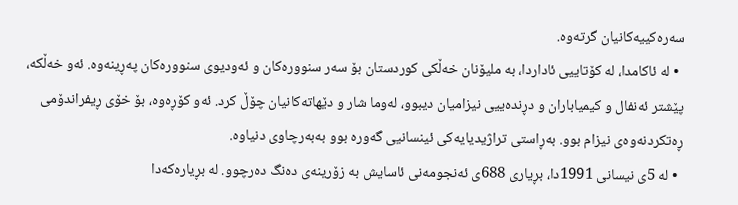سه‌ره‌كييه‌كانيان گرته‌وه‌.
  • له‌ ئاكامدا، له‌ كۆتايیى ئاداردا، به‌ مليۆنان خه‌ڵكى كوردستان بۆ سه‌ر سنووره‌كان و ئه‌وديوى سنووره‌كان په‌ڕينه‌وه‌. ئه‌و خه‌ڵكه‌، پێشتر ئه‌نفال و كيمياباران و دڕنده‌يیى نيزاميان ديبوو، له‌وما شار و دێهاته‌كانيان چۆڵ كرد. ئه‌و كۆڕه‌وه‌، بۆ خۆى ڕيفراندۆمى ڕه‌تكردنه‌وه‌ى نيزام بوو. به‌ڕاستى تراژيديايه‌كى ئينسانیى گه‌وره‌ بوو به‌به‌رچاوى دنياوه‌.
  • له‌ 5ى نيسانى 1991دا، بڕيارى 688ى ئه‌نجومه‌نى ئاسايش به‌ زۆرينه‌ى ده‌نگ ده‌رچوو. له‌ بڕياره‌كه‌دا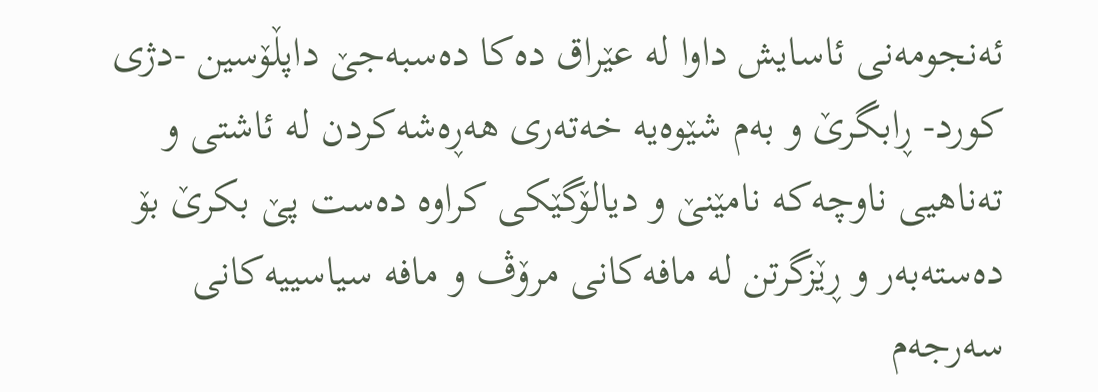ئه‌نجومه‌نى ئاسايش داوا له‌ عێراق ده‌كا ده‌سبه‌جێ داپڵۆسين -دژى كورد- ڕابگرێ و به‌م شێوه‌يه‌ خه‌ته‌رى هه‌ڕه‌شه‌كردن له‌ ئاشتى و ته‌ناهيى ناوچه‌كه‌ نامێنێ و ديالۆگێكى كراوه‌ ده‌ست پێ بكرێ بۆ ده‌سته‌به‌ر و ڕێزگرتن له‌ مافه‌كانى مرۆڤ و مافه‌ سياسييه‌كانى سه‌رجه‌م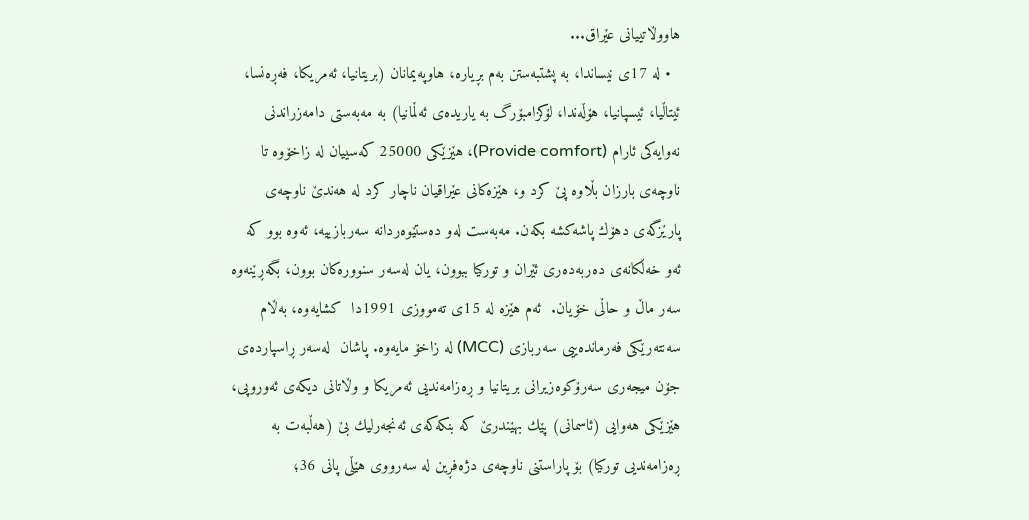هاووڵاتييانى عێراق...
  • له‌ 17ى نيساندا، به ‌پشتبه‌ستن به‌م بڕياره‌، هاوپه‌يمانان (بريتانيا، ئه‌مريكا، فه‌ڕه‌نسا، ئيتاڵيا، ئيسپانيا، هۆڵه‌ندا، لۆكزامبۆرگ به‌ ياريده‌ى ئه‌ڵمانيا) به ‌مه‌به‌ستى دامه‌زراندنى نه‌وايه‌كى ئارام (Provide comfort)، هێزێكى 25000 كه‌سيیان له‌ زاخۆوه‌ تا ناوچه‌ى بارزان بڵاوه‌ پێ كرد و، هێزه‌كانى عێراقيان ناچار كرد له‌ هه‌ندێ ناوچه‌ى پارێزگه‌ى دهۆك پاشه‌كشه‌ بكه‌ن‌. مه‌به‌ست له‌و ده‌ستێوه‌ردانه‌ سه‌ربازييه‌، ئه‌وه ‌بوو كه‌ ئه‌و خه‌ڵكانه‌ى ده‌ربه‌ده‌رى ئێران و توركيا ببوون، يان له‌سه‌ر سنووره‌كان بوون، بگه‌ڕێنه‌وه‌ سه‌ر ماڵ و حاڵى خۆيان.  ئه‌م هێزه‌ له‌ 15ى ته‌مووزى 1991دا  كشايه‌وه‌، به‌ڵام سه‌نته‌رێكى فه‌رمانده‌يیى سه‌ربازى (MCC) له‌ زاخۆ مايه‌وه‌. پاشان  له‌سه‌ر ڕاسپارده‌ى جۆن ميجه‌رى سه‌رۆكوه‌زيرانى بريتانيا و ڕه‌زامه‌نديى ئه‌مريكا و وڵاتانى ديكه‌ى ئه‌وروپى، هێزێكى هه‌وايى (ئاسمانى) پێك بهێندرێ كه‌ بنكه‌كه‌ى ئه‌نجه‌رليك بێ (هه‌ڵبه‌ت به‌ ڕه‌زامه‌نديى توركيا) بۆ پاراستنى ناوچه‌ى دژه‌فڕين له‌ سه‌رووى هێڵى پانى 36؛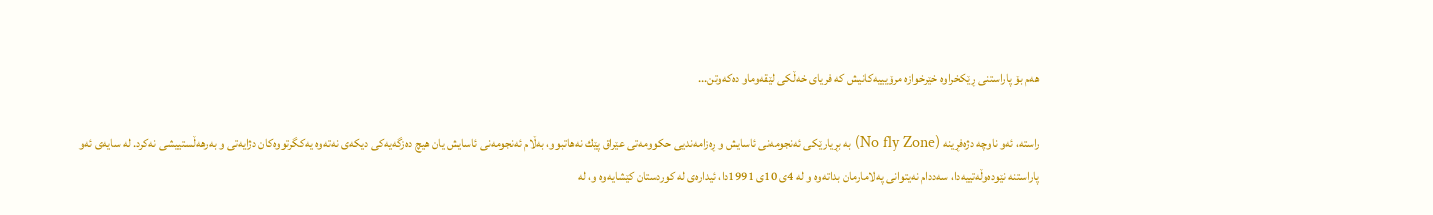هه‌م بۆ پاراستنى ڕێكخراوه‌ خێرخوازه‌ مرۆييیه‌كانيش كه‌ فرياى خه‌ڵكى لێقه‌وماو ده‌كه‌وتن...

راسته‌، ئه‌و ناوچه‌ دژه‌فڕينه‌ (No fly Zone) به‌ بڕيارێكى ئه‌نجومه‌نى ئاسايش و ڕه‌زامه‌نديى حكوومه‌تى عێراق پێك نه‌هاتبوو، به‌ڵام ئه‌نجومه‌نى ئاسايش يان هيچ ده‌زگه‌يه‌كى ديكه‌ى نه‌ته‌وه‌ يه‌كگرتووه‌كان دژايه‌تى و به‌رهه‌ڵستيیشى نه‌كرد. له‌ سايه‌ى ئه‌و پاراستنه‌ نێوده‌وڵه‌تييه‌دا، سه‌ددام نه‌يتوانى په‌لامارمان بداته‌وه‌ و له‌ 4ى 10ى 1991دا، ئيداره‌ى له‌ كوردستان كێشايه‌وه‌ و، له‌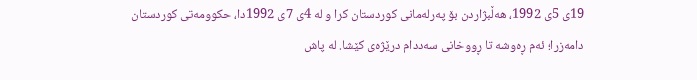19ى 5ى 1992، هه‌ڵبژاردن بۆ پەرله‌مانى كوردستان كرا و له‌ 4ى 7ى 1992دا، حكوومه‌تى كوردستان دامه‌زرا؛ ئه‌م ڕه‌وشه‌ تا ڕووخانى سه‌ددام درێژه‌ى كێشا. له‌ پاش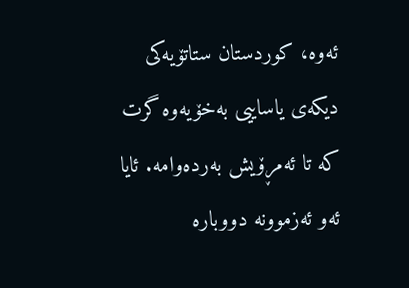ئه‌وه‌، كوردستان ستاتۆيه‌كى ديكه‌ى یاساییی به‌خۆيه‌وه‌ گرت كه‌ تا ئه‌مڕۆیش به‌رده‌وامه‌. ئايا ئه‌و ئه‌زموونه‌ دووباره‌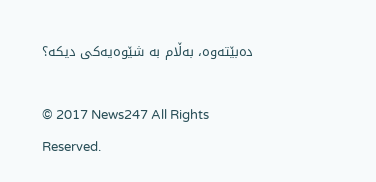ده‌بێته‌وه‌، به‌ڵام به‌ شێوه‌يه‌كى ديكه‌؟

© 2017 News247 All Rights Reserved.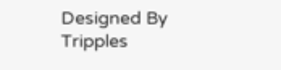Designed By Tripples